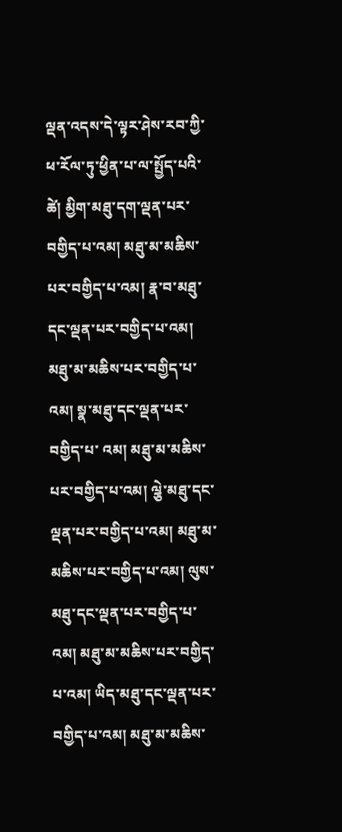ལྡན་འདས་དེ་ལྟར་ཤེས་རབ་ཀྱི་ཕ་རོལ་ཏུ་ཕྱིན་པ་ལ་སྤྱོད་པའི་ཚེ། མྱིག་མཐུ་དག་ལྡན་པར་བགྱིད་པ་འམ། མཐུ་མ་མཆིས་པར་བགྱིད་པ་འམ། རྣ་བ་མཐུ་དང་ལྡན་པར་བགྱིད་པ་འམ། མཐུ་མ་མཆིས་པར་བགྱིད་པ་འམ། སྣ་མཐུ་དང་ལྡན་པར་བགྱིད་པ་ འམ། མཐུ་མ་མཆིས་པར་བགྱིད་པ་འམ། ལྕེ་མཐུ་དང་ལྡན་པར་བགྱིད་པ་འམ། མཐུ་མ་མཆིས་པར་བགྱིད་པ་འམ། ལུས་མཐུ་དང་ལྡན་པར་བགྱིད་པ་འམ། མཐུ་མ་མཆིས་པར་བགྱིད་པ་འམ། ཡིད་མཐུ་དང་ལྡན་པར་བགྱིད་པ་འམ། མཐུ་མ་མཆིས་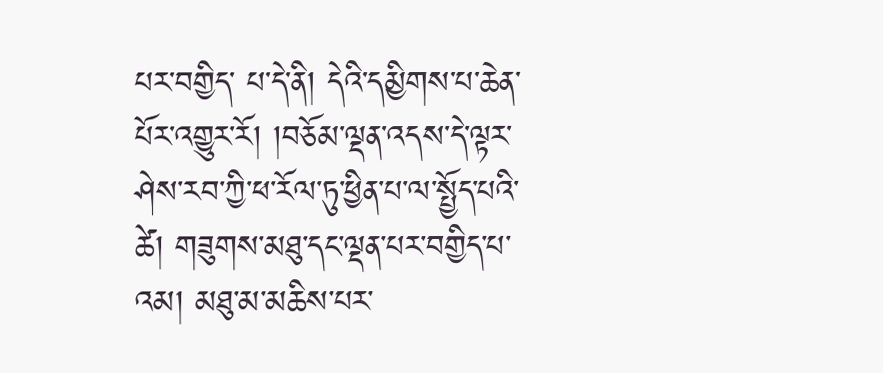པར་བགྱིད་ པ་དེ་ནི། དེའི་དམྱིགས་པ་ཆེན་པོར་འགྱུར་རོ། །བཅོམ་ལྡན་འདས་དེ་ལྟར་ཤེས་རབ་ཀྱི་ཕ་རོལ་ཏུ་ཕྱིན་པ་ལ་སྤྱོད་པའི་ཚེ། གཟུགས་མཐུ་དང་ལྡན་པར་བགྱིད་པ་འམ། མཐུ་མ་མཆིས་པར་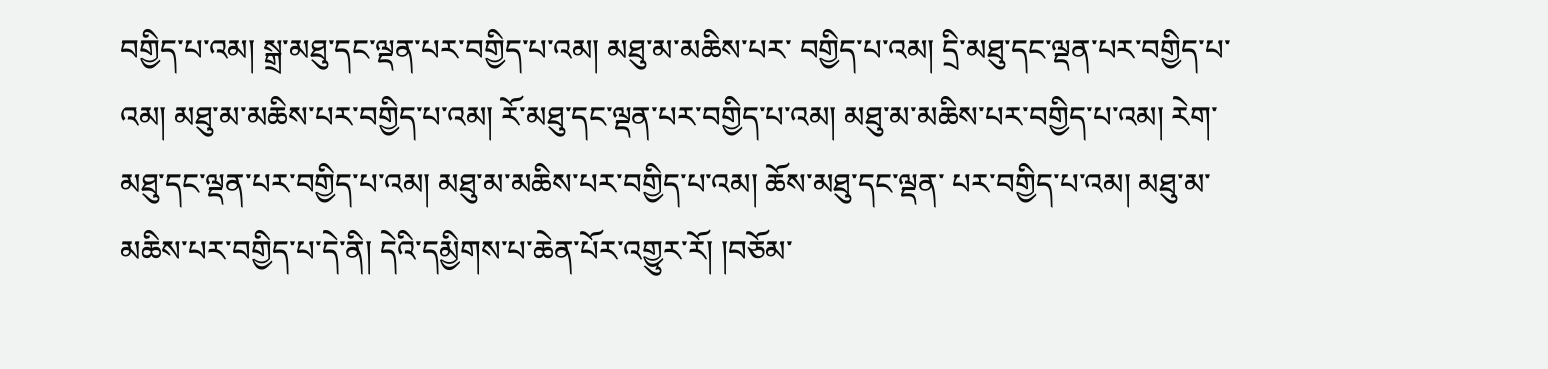བགྱིད་པ་འམ། སྒྲ་མཐུ་དང་ལྡན་པར་བགྱིད་པ་འམ། མཐུ་མ་མཆིས་པར་ བགྱིད་པ་འམ། དྲི་མཐུ་དང་ལྡན་པར་བགྱིད་པ་འམ། མཐུ་མ་མཆིས་པར་བགྱིད་པ་འམ། རོ་མཐུ་དང་ལྡན་པར་བགྱིད་པ་འམ། མཐུ་མ་མཆིས་པར་བགྱིད་པ་འམ། རེག་མཐུ་དང་ལྡན་པར་བགྱིད་པ་འམ། མཐུ་མ་མཆིས་པར་བགྱིད་པ་འམ། ཆོས་མཐུ་དང་ལྡན་ པར་བགྱིད་པ་འམ། མཐུ་མ་མཆིས་པར་བགྱིད་པ་དེ་ནི། དེའི་དམྱིགས་པ་ཆེན་པོར་འགྱུར་རོ། །བཅོམ་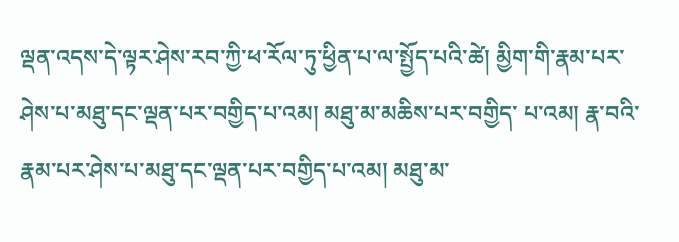ལྡན་འདས་དེ་ལྟར་ཤེས་རབ་ཀྱི་ཕ་རོལ་ཏུ་ཕྱིན་པ་ལ་སྤྱོད་པའི་ཚེ། མྱིག་གི་རྣམ་པར་ཤེས་པ་མཐུ་དང་ལྡན་པར་བགྱིད་པ་འམ། མཐུ་མ་མཆིས་པར་བགྱིད་ པ་འམ། རྣ་བའི་རྣམ་པར་ཤེས་པ་མཐུ་དང་ལྡན་པར་བགྱིད་པ་འམ། མཐུ་མ་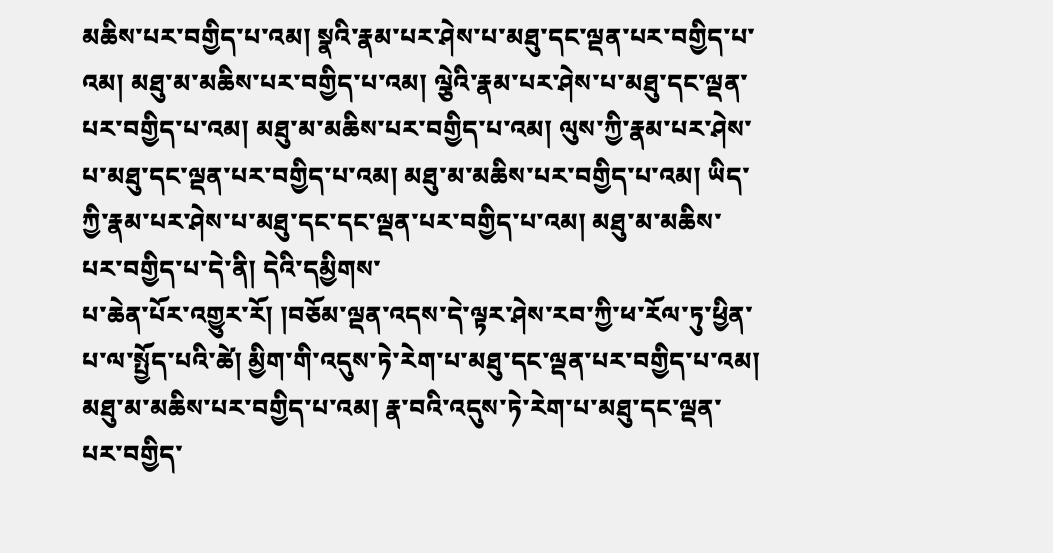མཆིས་པར་བགྱིད་པ་འམ། སྣའི་རྣམ་པར་ཤེས་པ་མཐུ་དང་ལྡན་པར་བགྱིད་པ་འམ། མཐུ་མ་མཆིས་པར་བགྱིད་པ་འམ། ལྕེའི་རྣམ་པར་ཤེས་པ་མཐུ་དང་ལྡན་པར་བགྱིད་པ་འམ། མཐུ་མ་མཆིས་པར་བགྱིད་པ་འམ། ལུས་ཀྱི་རྣམ་པར་ཤེས་པ་མཐུ་དང་ལྡན་པར་བགྱིད་པ་འམ། མཐུ་མ་མཆིས་པར་བགྱིད་པ་འམ། ཡིད་ཀྱི་རྣམ་པར་ཤེས་པ་མཐུ་དང་དང་ལྡན་པར་བགྱིད་པ་འམ། མཐུ་མ་མཆིས་པར་བགྱིད་པ་དེ་ནི། དེའི་དམྱིགས་
པ་ཆེན་པོར་འགྱུར་རོ། །བཅོམ་ལྡན་འདས་དེ་ལྟར་ཤེས་རབ་ཀྱི་ཕ་རོལ་ཏུ་ཕྱིན་པ་ལ་སྤྱོད་པའི་ཚེ། མྱིག་གི་འདུས་ཏེ་རེག་པ་མཐུ་དང་ལྡན་པར་བགྱིད་པ་འམ། མཐུ་མ་མཆིས་པར་བགྱིད་པ་འམ། རྣ་བའི་འདུས་ཏེ་རེག་པ་མཐུ་དང་ལྡན་པར་བགྱིད་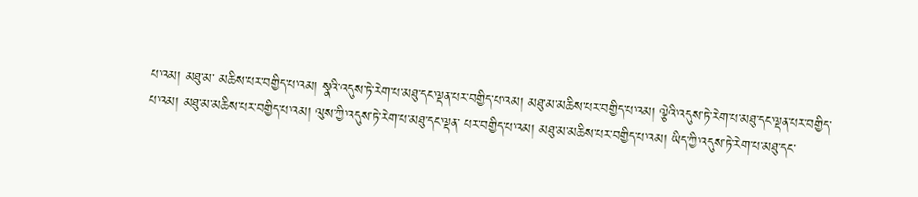པ་འམ། མཐུ་མ་ མཆིས་པར་བགྱིད་པ་འམ། སྣའི་འདུས་ཏེ་རེག་པ་མཐུ་དང་ལྡན་པར་བགྱིད་པ་འམ། མཐུ་མ་མཆིས་པར་བགྱིད་པ་འམ། ལྕེའི་འདུས་ཏེ་རེག་པ་མཐུ་དང་ལྡན་པར་བགྱིད་པ་འམ། མཐུ་མ་མཆིས་པར་བགྱིད་པ་འམ། ལུས་ཀྱི་འདུས་ཏེ་རེག་པ་མཐུ་དང་ལྡན་ པར་བགྱིད་པ་འམ། མཐུ་མ་མཆིས་པར་བགྱིད་པ་འམ། ཡིད་ཀྱི་འདུས་ཏེ་རེག་པ་མཐུ་དང་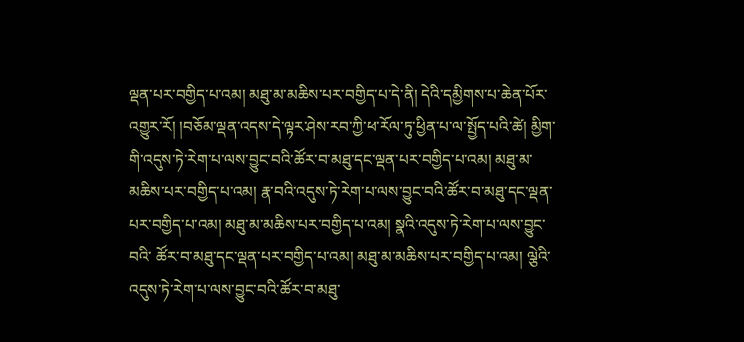ལྡན་པར་བགྱིད་པ་འམ། མཐུ་མ་མཆིས་པར་བགྱིད་པ་དེ་ནི། དེའི་དམྱིགས་པ་ཆེན་པོར་འགྱུར་རོ། །བཅོམ་ལྡན་འདས་དེ་ལྟར་ཤེས་རབ་ཀྱི་ཕ་རོལ་ཏུ་ཕྱིན་པ་ལ་སྤྱོད་པའི་ཚེ། མྱིག་གི་འདུས་ཏེ་རེག་པ་ལས་བྱུང་བའི་ཚོར་བ་མཐུ་དང་ལྡན་པར་བགྱིད་པ་འམ། མཐུ་མ་མཆིས་པར་བགྱིད་པ་འམ། རྣ་བའི་འདུས་ཏེ་རེག་པ་ལས་བྱུང་བའི་ཚོར་བ་མཐུ་དང་ལྡན་པར་བགྱིད་པ་འམ། མཐུ་མ་མཆིས་པར་བགྱིད་པ་འམ། སྣའི་འདུས་ཏེ་རེག་པ་ལས་བྱུང་བའི་ ཚོར་བ་མཐུ་དང་ལྡན་པར་བགྱིད་པ་འམ། མཐུ་མ་མཆིས་པར་བགྱིད་པ་འམ། ལྕེའི་འདུས་ཏེ་རེག་པ་ལས་བྱུང་བའི་ཚོར་བ་མཐུ་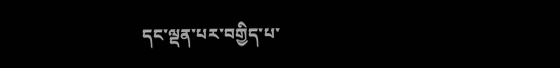དང་ལྡན་པར་བགྱིད་པ་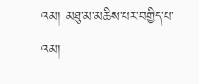འམ། མཐུ་མ་མཆིས་པར་བགྱིད་པ་འམ།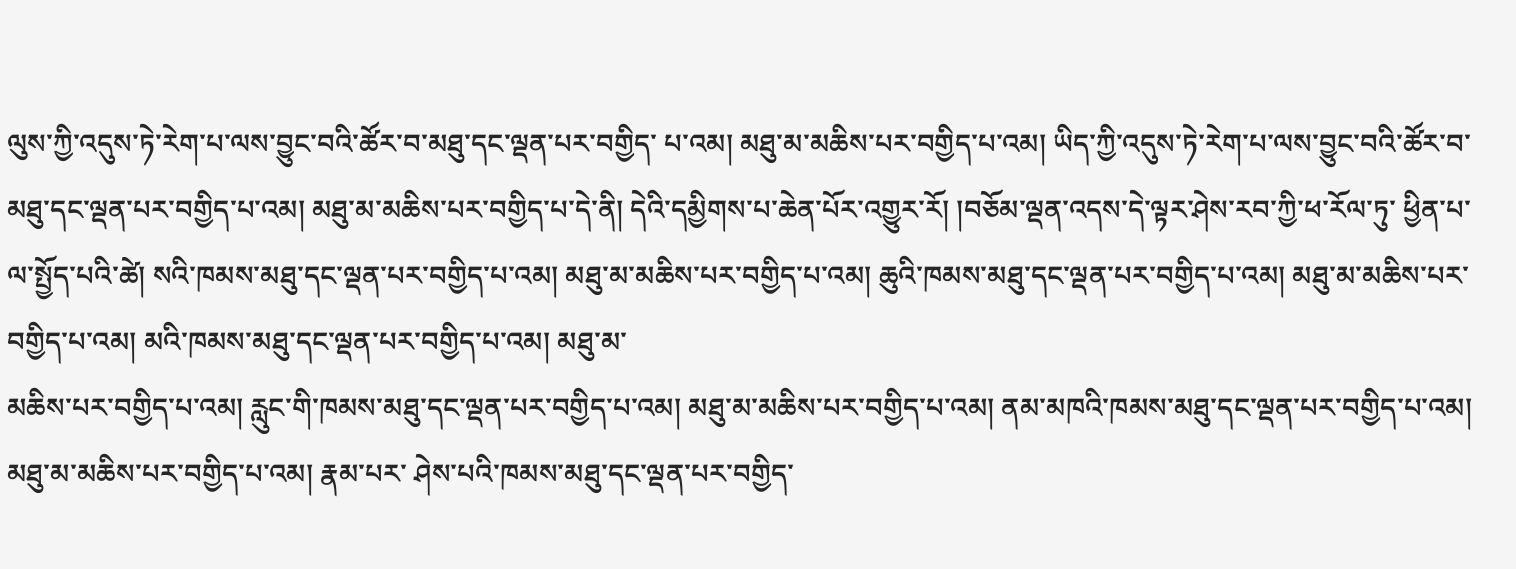ལུས་ཀྱི་འདུས་ཏེ་རེག་པ་ལས་བྱུང་བའི་ཚོར་བ་མཐུ་དང་ལྡན་པར་བགྱིད་ པ་འམ། མཐུ་མ་མཆིས་པར་བགྱིད་པ་འམ། ཡིད་ཀྱི་འདུས་ཏེ་རེག་པ་ལས་བྱུང་བའི་ཚོར་བ་མཐུ་དང་ལྡན་པར་བགྱིད་པ་འམ། མཐུ་མ་མཆིས་པར་བགྱིད་པ་དེ་ནི། དེའི་དམྱིགས་པ་ཆེན་པོར་འགྱུར་རོ། །བཅོམ་ལྡན་འདས་དེ་ལྟར་ཤེས་རབ་ཀྱི་ཕ་རོལ་ཏུ་ ཕྱིན་པ་ལ་སྤྱོད་པའི་ཚེ། སའི་ཁམས་མཐུ་དང་ལྡན་པར་བགྱིད་པ་འམ། མཐུ་མ་མཆིས་པར་བགྱིད་པ་འམ། ཆུའི་ཁམས་མཐུ་དང་ལྡན་པར་བགྱིད་པ་འམ། མཐུ་མ་མཆིས་པར་བགྱིད་པ་འམ། མའི་ཁམས་མཐུ་དང་ལྡན་པར་བགྱིད་པ་འམ། མཐུ་མ་
མཆིས་པར་བགྱིད་པ་འམ། རླུང་གི་ཁམས་མཐུ་དང་ལྡན་པར་བགྱིད་པ་འམ། མཐུ་མ་མཆིས་པར་བགྱིད་པ་འམ། ནམ་མཁའི་ཁམས་མཐུ་དང་ལྡན་པར་བགྱིད་པ་འམ། མཐུ་མ་མཆིས་པར་བགྱིད་པ་འམ། རྣམ་པར་ ཤེས་པའི་ཁམས་མཐུ་དང་ལྡན་པར་བགྱིད་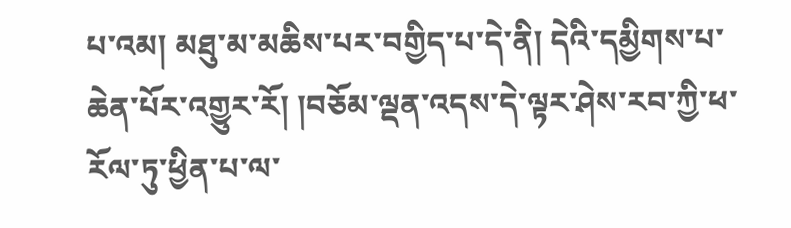པ་འམ། མཐུ་མ་མཆིས་པར་བགྱིད་པ་དེ་ནི། དེའི་དམྱིགས་པ་ཆེན་པོར་འགྱུར་རོ། །བཅོམ་ལྡན་འདས་དེ་ལྟར་ཤེས་རབ་ཀྱི་ཕ་རོལ་ཏུ་ཕྱིན་པ་ལ་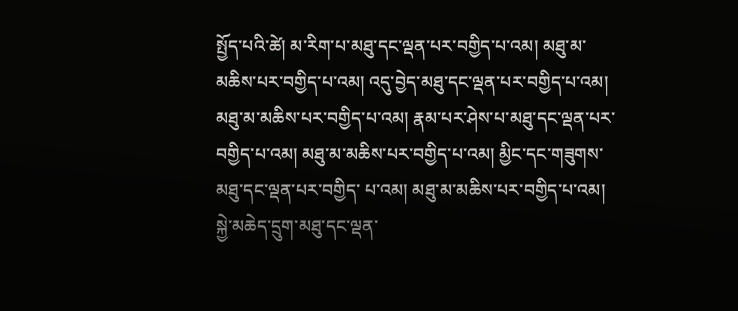སྤྱོད་པའི་ཚེ། མ་རིག་པ་མཐུ་དང་ལྡན་པར་བགྱིད་པ་འམ། མཐུ་མ་མཆིས་པར་བགྱིད་པ་འམ། འདུ་བྱེད་མཐུ་དང་ལྡན་པར་བགྱིད་པ་འམ། མཐུ་མ་མཆིས་པར་བགྱིད་པ་འམ། རྣམ་པར་ཤེས་པ་མཐུ་དང་ལྡན་པར་བགྱིད་པ་འམ། མཐུ་མ་མཆིས་པར་བགྱིད་པ་འམ། མྱིང་དང་གཟུགས་མཐུ་དང་ལྡན་པར་བགྱིད་ པ་འམ། མཐུ་མ་མཆིས་པར་བགྱིད་པ་འམ། སྐྱེ་མཆེད་དྲུག་མཐུ་དང་ལྡན་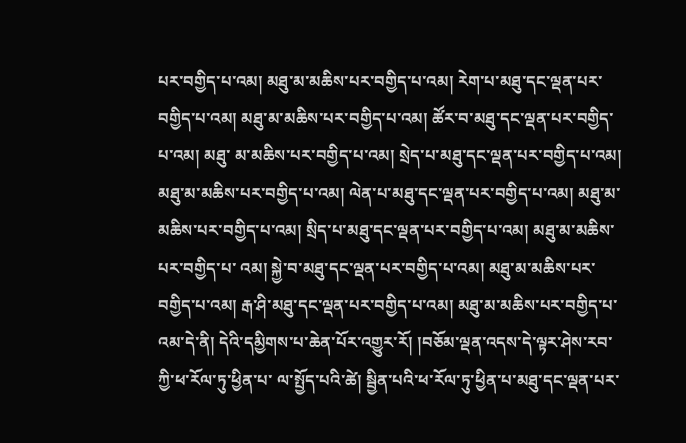པར་བགྱིད་པ་འམ། མཐུ་མ་མཆིས་པར་བགྱིད་པ་འམ། རེག་པ་མཐུ་དང་ལྡན་པར་བགྱིད་པ་འམ། མཐུ་མ་མཆིས་པར་བགྱིད་པ་འམ། ཚོར་བ་མཐུ་དང་ལྡན་པར་བགྱིད་པ་འམ། མཐུ་ མ་མཆིས་པར་བགྱིད་པ་འམ། སྲེད་པ་མཐུ་དང་ལྡན་པར་བགྱིད་པ་འམ། མཐུ་མ་མཆིས་པར་བགྱིད་པ་འམ། ལེན་པ་མཐུ་དང་ལྡན་པར་བགྱིད་པ་འམ། མཐུ་མ་མཆིས་པར་བགྱིད་པ་འམ། སྲིད་པ་མཐུ་དང་ལྡན་པར་བགྱིད་པ་འམ། མཐུ་མ་མཆིས་པར་བགྱིད་པ་ འམ། སྐྱེ་བ་མཐུ་དང་ལྡན་པར་བགྱིད་པ་འམ། མཐུ་མ་མཆིས་པར་བགྱིད་པ་འམ། རྒ་ཤི་མཐུ་དང་ལྡན་པར་བགྱིད་པ་འམ། མཐུ་མ་མཆིས་པར་བགྱིད་པ་འམ་དེ་ནི། དེའི་དམྱིགས་པ་ཆེན་པོར་འགྱུར་རོ། །བཅོམ་ལྡན་འདས་དེ་ལྟར་ཤེས་རབ་ཀྱི་ཕ་རོལ་ཏུ་ཕྱིན་པ་ ལ་སྤྱོད་པའི་ཚེ། སྦྱིན་པའི་ཕ་རོལ་ཏུ་ཕྱིན་པ་མཐུ་དང་ལྡན་པར་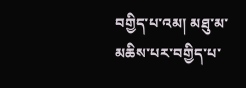བགྱིད་པ་འམ། མཐུ་མ་མཆིས་པར་བགྱིད་པ་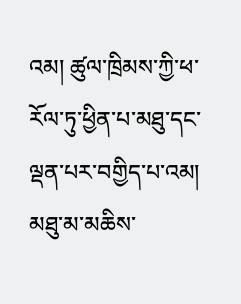འམ། ཚུལ་ཁྲིམས་ཀྱི་ཕ་རོལ་ཏུ་ཕྱིན་པ་མཐུ་དང་ལྡན་པར་བགྱིད་པ་འམ། མཐུ་མ་མཆིས་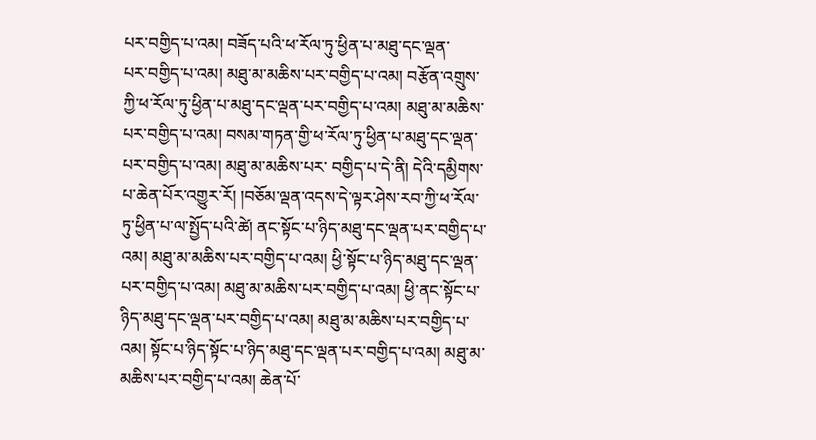པར་བགྱིད་པ་འམ། བཟོད་པའི་ཕ་རོལ་ཏུ་ཕྱིན་པ་མཐུ་དང་ལྡན་
པར་བགྱིད་པ་འམ། མཐུ་མ་མཆིས་པར་བགྱིད་པ་འམ། བརྩོན་འགྲུས་ཀྱི་ཕ་རོལ་ཏུ་ཕྱིན་པ་མཐུ་དང་ལྡན་པར་བགྱིད་པ་འམ། མཐུ་མ་མཆིས་པར་བགྱིད་པ་འམ། བསམ་གཏན་གྱི་ཕ་རོལ་ཏུ་ཕྱིན་པ་མཐུ་དང་ལྡན་པར་བགྱིད་པ་འམ། མཐུ་མ་མཆིས་པར་ བགྱིད་པ་དེ་ནི། དེའི་དམྱིགས་པ་ཆེན་པོར་འགྱུར་རོ། །བཅོམ་ལྡན་འདས་དེ་ལྟར་ཤེས་རབ་ཀྱི་ཕ་རོལ་ཏུ་ཕྱིན་པ་ལ་སྤྱོད་པའི་ཚེ། ནང་སྟོང་པ་ཉིད་མཐུ་དང་ལྡན་པར་བགྱིད་པ་འམ། མཐུ་མ་མཆིས་པར་བགྱིད་པ་འམ། ཕྱི་སྟོང་པ་ཉིད་མཐུ་དང་ལྡན་ པར་བགྱིད་པ་འམ། མཐུ་མ་མཆིས་པར་བགྱིད་པ་འམ། ཕྱི་ནང་སྟོང་པ་ཉིད་མཐུ་དང་ལྡན་པར་བགྱིད་པ་འམ། མཐུ་མ་མཆིས་པར་བགྱིད་པ་འམ། སྟོང་པ་ཉིད་སྟོང་པ་ཉིད་མཐུ་དང་ལྡན་པར་བགྱིད་པ་འམ། མཐུ་མ་མཆིས་པར་བགྱིད་པ་འམ། ཆེན་པོ་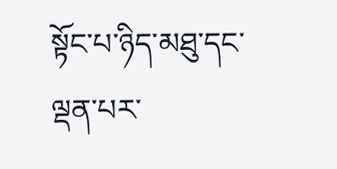སྟོང་པ་ཉིད་མཐུ་དང་ལྡན་པར་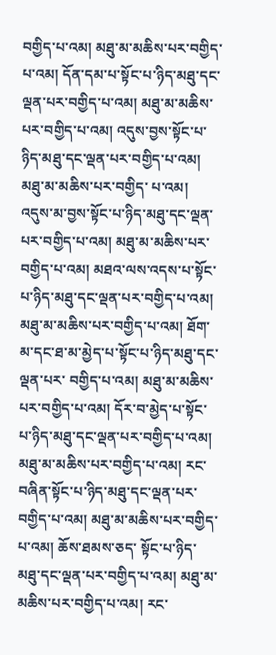བགྱིད་པ་འམ། མཐུ་མ་མཆིས་པར་བགྱིད་པ་འམ། དོན་དམ་པ་སྟོང་པ་ཉིད་མཐུ་དང་ལྡན་པར་བགྱིད་པ་འམ། མཐུ་མ་མཆིས་པར་བགྱིད་པ་འམ། འདུས་བྱས་སྟོང་པ་ཉིད་མཐུ་དང་ལྡན་པར་བགྱིད་པ་འམ། མཐུ་མ་མཆིས་པར་བགྱིད་ པ་འམ། འདུས་མ་བྱས་སྟོང་པ་ཉིད་མཐུ་དང་ལྡན་པར་བགྱིད་པ་འམ། མཐུ་མ་མཆིས་པར་བགྱིད་པ་འམ། མཐའ་ལས་འདས་པ་སྟོང་པ་ཉིད་མཐུ་དང་ལྡན་པར་བགྱིད་པ་འམ། མཐུ་མ་མཆིས་པར་བགྱིད་པ་འམ། ཐོག་མ་དང་ཐ་མ་མྱེད་པ་སྟོང་པ་ཉིད་མཐུ་དང་ལྡན་པར་ བགྱིད་པ་འམ། མཐུ་མ་མཆིས་པར་བགྱིད་པ་འམ། དོར་བ་མྱེད་པ་སྟོང་པ་ཉིད་མཐུ་དང་ལྡན་པར་བགྱིད་པ་འམ། མཐུ་མ་མཆིས་པར་བགྱིད་པ་འམ། རང་བཞིན་སྟོང་པ་ཉིད་མཐུ་དང་ལྡན་པར་བགྱིད་པ་འམ། མཐུ་མ་མཆིས་པར་བགྱིད་པ་འམ། ཆོས་ཐམས་ཅད་ སྟོང་པ་ཉིད་མཐུ་དང་ལྡན་པར་བགྱིད་པ་འམ། མཐུ་མ་མཆིས་པར་བགྱིད་པ་འམ། རང་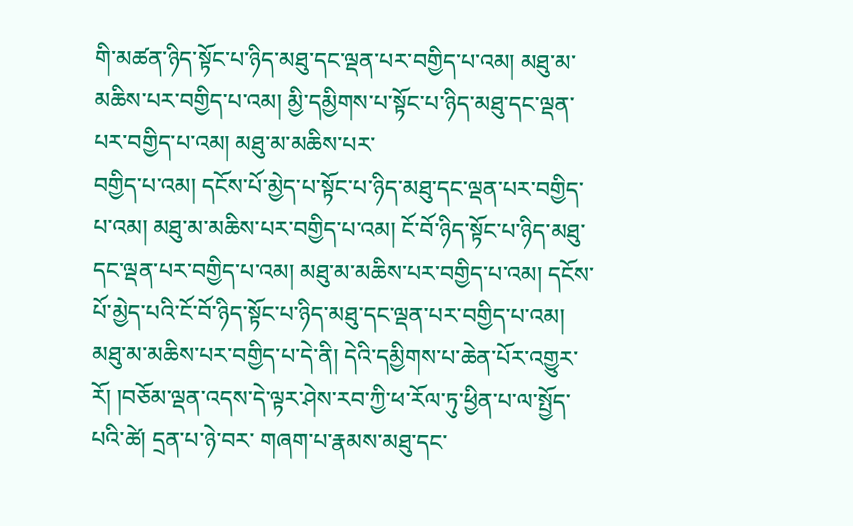གི་མཚན་ཉིད་སྟོང་པ་ཉིད་མཐུ་དང་ལྡན་པར་བགྱིད་པ་འམ། མཐུ་མ་མཆིས་པར་བགྱིད་པ་འམ། མྱི་དམྱིགས་པ་སྟོང་པ་ཉིད་མཐུ་དང་ལྡན་པར་བགྱིད་པ་འམ། མཐུ་མ་མཆིས་པར་
བགྱིད་པ་འམ། དངོས་པོ་མྱེད་པ་སྟོང་པ་ཉིད་མཐུ་དང་ལྡན་པར་བགྱིད་པ་འམ། མཐུ་མ་མཆིས་པར་བགྱིད་པ་འམ། ངོ་བོ་ཉིད་སྟོང་པ་ཉིད་མཐུ་དང་ལྡན་པར་བགྱིད་པ་འམ། མཐུ་མ་མཆིས་པར་བགྱིད་པ་འམ། དངོས་ པོ་མྱེད་པའི་ངོ་བོ་ཉིད་སྟོང་པ་ཉིད་མཐུ་དང་ལྡན་པར་བགྱིད་པ་འམ། མཐུ་མ་མཆིས་པར་བགྱིད་པ་དེ་ནི། དེའི་དམྱིགས་པ་ཆེན་པོར་འགྱུར་རོ། །བཅོམ་ལྡན་འདས་དེ་ལྟར་ཤེས་རབ་ཀྱི་ཕ་རོལ་ཏུ་ཕྱིན་པ་ལ་སྤྱོད་པའི་ཚེ། དྲན་པ་ཉེ་བར་ གཞག་པ་རྣམས་མཐུ་དང་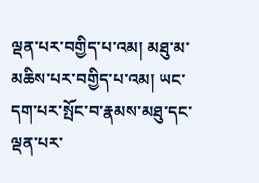ལྡན་པར་བགྱིད་པ་འམ། མཐུ་མ་མཆིས་པར་བགྱིད་པ་འམ། ཡང་དག་པར་སྤོང་བ་རྣམས་མཐུ་དང་ལྡན་པར་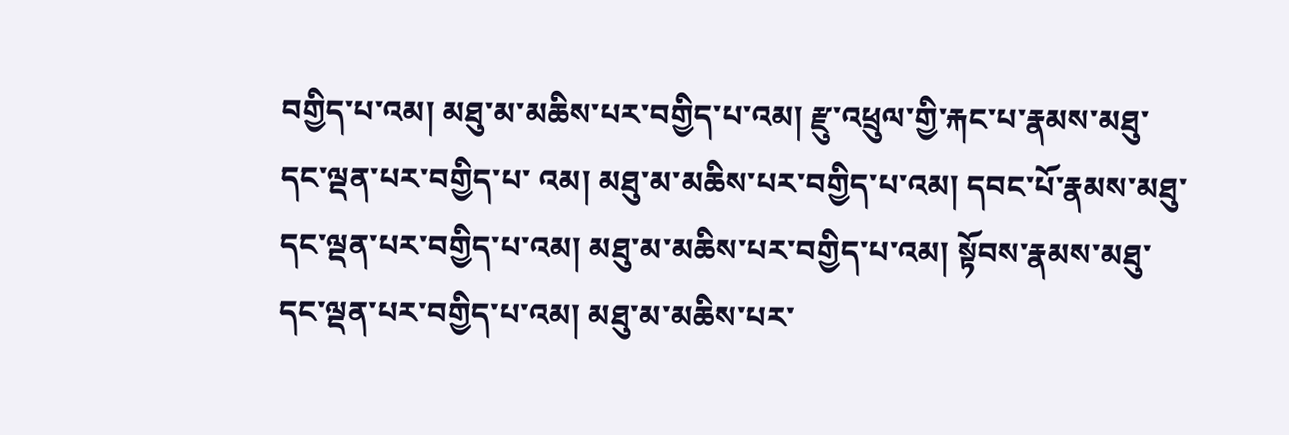བགྱིད་པ་འམ། མཐུ་མ་མཆིས་པར་བགྱིད་པ་འམ། རྫུ་འཕྲུལ་གྱི་རྐང་པ་རྣམས་མཐུ་དང་ལྡན་པར་བགྱིད་པ་ འམ། མཐུ་མ་མཆིས་པར་བགྱིད་པ་འམ། དབང་པོ་རྣམས་མཐུ་དང་ལྡན་པར་བགྱིད་པ་འམ། མཐུ་མ་མཆིས་པར་བགྱིད་པ་འམ། སྟོབས་རྣམས་མཐུ་དང་ལྡན་པར་བགྱིད་པ་འམ། མཐུ་མ་མཆིས་པར་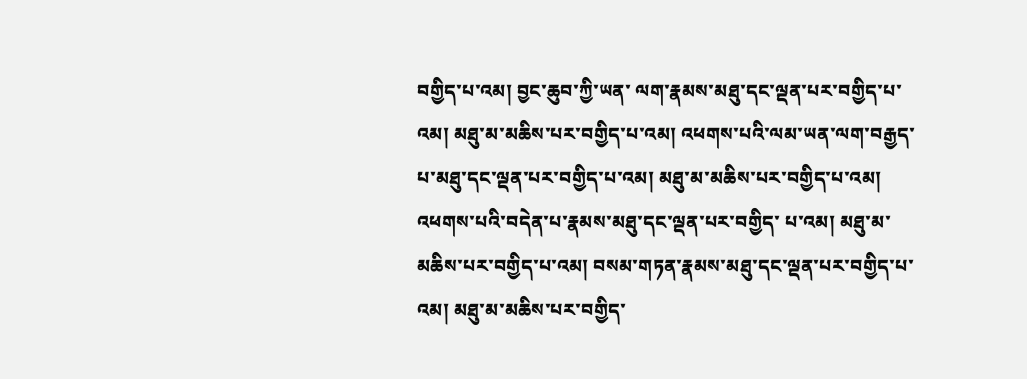བགྱིད་པ་འམ། བྱང་ཆུབ་ཀྱི་ཡན་ ལག་རྣམས་མཐུ་དང་ལྡན་པར་བགྱིད་པ་འམ། མཐུ་མ་མཆིས་པར་བགྱིད་པ་འམ། འཕགས་པའི་ལམ་ཡན་ལག་བརྒྱད་པ་མཐུ་དང་ལྡན་པར་བགྱིད་པ་འམ། མཐུ་མ་མཆིས་པར་བགྱིད་པ་འམ། འཕགས་པའི་བདེན་པ་རྣམས་མཐུ་དང་ལྡན་པར་བགྱིད་ པ་འམ། མཐུ་མ་མཆིས་པར་བགྱིད་པ་འམ། བསམ་གཏན་རྣམས་མཐུ་དང་ལྡན་པར་བགྱིད་པ་འམ། མཐུ་མ་མཆིས་པར་བགྱིད་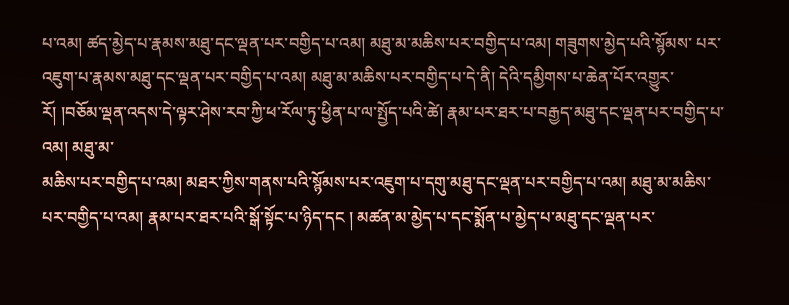པ་འམ། ཚད་མྱེད་པ་རྣམས་མཐུ་དང་ལྡན་པར་བགྱིད་པ་འམ། མཐུ་མ་མཆིས་པར་བགྱིད་པ་འམ། གཟུགས་མྱེད་པའི་སྙོམས་ པར་འཇུག་པ་རྣམས་མཐུ་དང་ལྡན་པར་བགྱིད་པ་འམ། མཐུ་མ་མཆིས་པར་བགྱིད་པ་དེ་ནི། དེའི་དམྱིགས་པ་ཆེན་པོར་འགྱུར་རོ། །བཅོམ་ལྡན་འདས་དེ་ལྟར་ཤེས་རབ་ཀྱི་ཕ་རོལ་ཏུ་ཕྱིན་པ་ལ་སྤྱོད་པའི་ཚེ། རྣམ་པར་ཐར་པ་བརྒྱད་མཐུ་དང་ལྡན་པར་བགྱིད་པ་འམ། མཐུ་མ་
མཆིས་པར་བགྱིད་པ་འམ། མཐར་ཀྱིས་གནས་པའི་སྙོམས་པར་འཇུག་པ་དགུ་མཐུ་དང་ལྡན་པར་བགྱིད་པ་འམ། མཐུ་མ་མཆིས་པར་བགྱིད་པ་འམ། རྣམ་པར་ཐར་པའི་སྒོ་སྟོང་པ་ཉིད་དང ། མཚན་མ་མྱེད་པ་དང་སྨོན་པ་མྱེད་པ་མཐུ་དང་ལྡན་པར་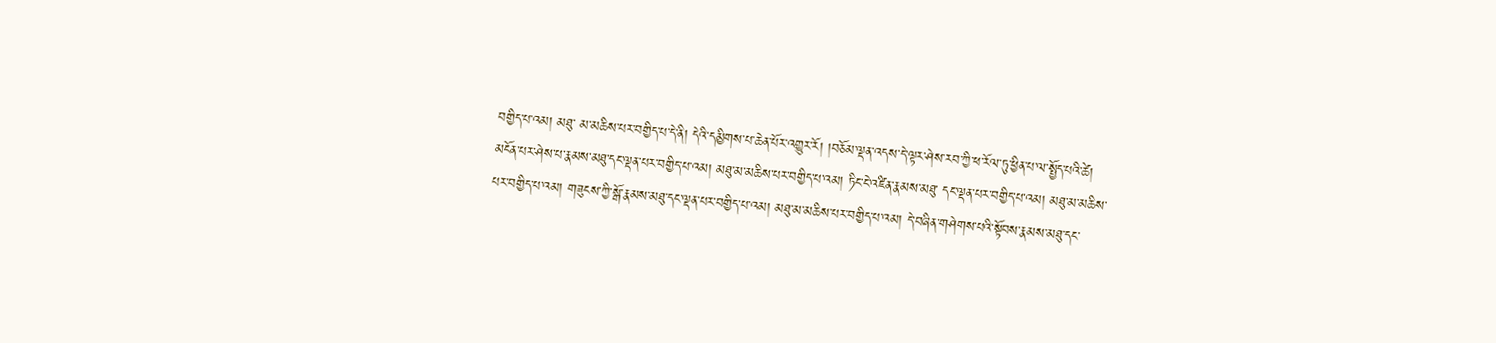བགྱིད་པ་འམ། མཐུ་ མ་མཆིས་པར་བགྱིད་པ་དེ་ནི། དེའི་དམྱིགས་པ་ཆེན་པོར་འགྱུར་རོ། །བཅོམ་ལྡན་འདས་དེ་ལྟར་ཤེས་རབ་ཀྱི་ཕ་རོལ་ཏུ་ཕྱིན་པ་ལ་སྤྱོད་པའི་ཚེ། མངོན་པར་ཤེས་པ་རྣམས་མཐུ་དང་ལྡན་པར་བགྱིད་པ་འམ། མཐུ་མ་མཆིས་པར་བགྱིད་པ་འམ། ཏིང་ངེ་འཛིན་རྣམས་མཐུ་ དང་ལྡན་པར་བགྱིད་པ་འམ། མཐུ་མ་མཆིས་པར་བགྱིད་པ་འམ། གཟུངས་ཀྱི་སྒོ་རྣམས་མཐུ་དང་ལྡན་པར་བགྱིད་པ་འམ། མཐུ་མ་མཆིས་པར་བགྱིད་པ་འམ། དེ་བཞིན་གཤེགས་པའི་སྟོབས་རྣམས་མཐུ་དང་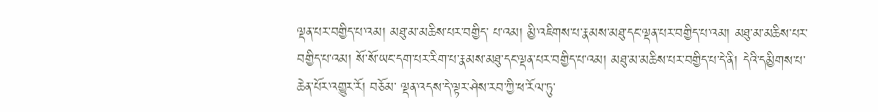ལྡན་པར་བགྱིད་པ་འམ། མཐུ་མ་མཆིས་པར་བགྱིད་ པ་འམ། མྱི་འཇིགས་པ་རྣམས་མཐུ་དང་ལྡན་པར་བགྱིད་པ་འམ། མཐུ་མ་མཆིས་པར་བགྱིད་པ་འམ། སོ་སོ་ཡང་དག་པར་རིག་པ་རྣམས་མཐུ་དང་ལྡན་པར་བགྱིད་པ་འམ། མཐུ་མ་མཆིས་པར་བགྱིད་པ་དེ་ནི། དེའི་དམྱིགས་པ་ཆེན་པོར་འགྱུར་རོ། བཅོམ་ ལྡན་འདས་དེ་ལྟར་ཤེས་རབ་ཀྱི་ཕ་རོལ་ཏུ་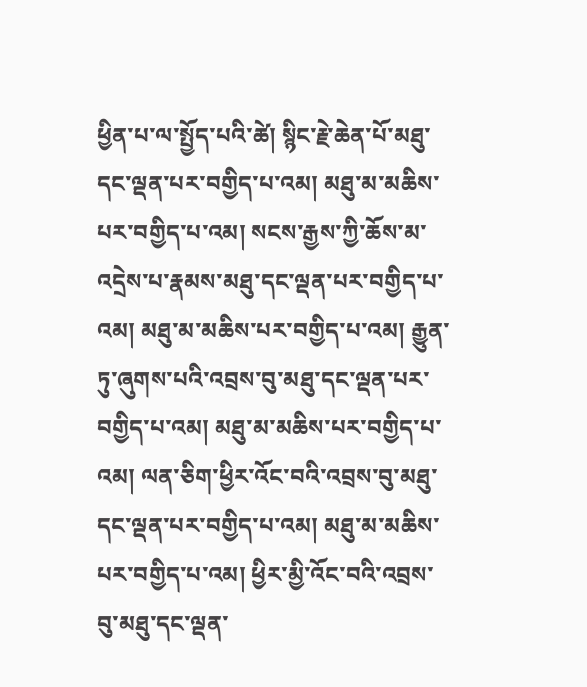ཕྱིན་པ་ལ་སྤྱོད་པའི་ཚེ། སྙིང་རྗེ་ཆེན་པོ་མཐུ་དང་ལྡན་པར་བགྱིད་པ་འམ། མཐུ་མ་མཆིས་པར་བགྱིད་པ་འམ། སངས་རྒྱས་ཀྱི་ཆོས་མ་འདྲེས་པ་རྣམས་མཐུ་དང་ལྡན་པར་བགྱིད་པ་འམ། མཐུ་མ་མཆིས་པར་བགྱིད་པ་འམ། རྒྱུན་ཏུ་ཞུགས་པའི་འབྲས་བུ་མཐུ་དང་ལྡན་པར་བགྱིད་པ་འམ། མཐུ་མ་མཆིས་པར་བགྱིད་པ་འམ། ལན་ཅིག་ཕྱིར་འོང་བའི་འབྲས་བུ་མཐུ་དང་ལྡན་པར་བགྱིད་པ་འམ། མཐུ་མ་མཆིས་པར་བགྱིད་པ་འམ། ཕྱིར་མྱི་འོང་བའི་འབྲས་བུ་མཐུ་དང་ལྡན་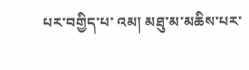པར་བགྱིད་པ་ འམ། མཐུ་མ་མཆིས་པར་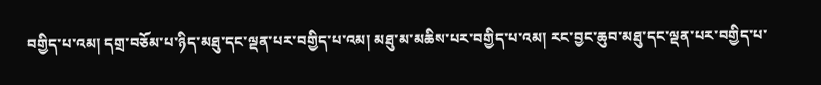བགྱིད་པ་འམ། དགྲ་བཅོམ་པ་ཉིད་མཐུ་དང་ལྡན་པར་བགྱིད་པ་འམ། མཐུ་མ་མཆིས་པར་བགྱིད་པ་འམ། རང་བྱང་ཆུབ་མཐུ་དང་ལྡན་པར་བགྱིད་པ་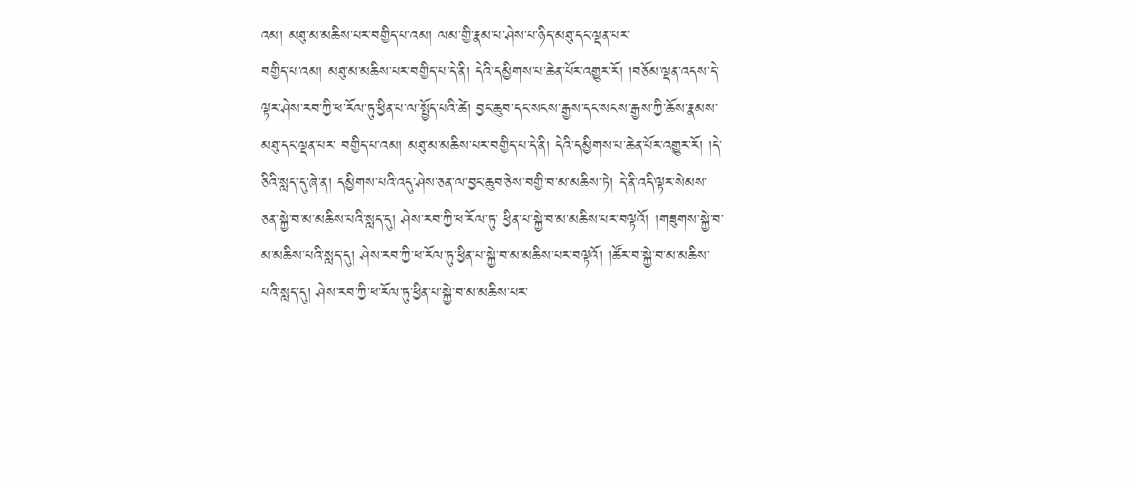འམ། མཐུ་མ་མཆིས་པར་བགྱིད་པ་འམ། ལམ་གྱི་རྣམ་པ་ཤེས་པ་ཉིད་མཐུ་དང་ལྡན་པར་
བགྱིད་པ་འམ། མཐུ་མ་མཆིས་པར་བགྱིད་པ་དེ་ནི། དེའི་དམྱིགས་པ་ཆེན་པོར་འགྱུར་རོ། །བཅོམ་ལྡན་འདས་དེ་ལྟར་ཤེས་རབ་ཀྱི་ཕ་རོལ་ཏུ་ཕྱིན་པ་ལ་སྤྱོད་པའི་ཚེ། བྱང་ཆུབ་དང་སངས་རྒྱས་དང་སངས་རྒྱས་ཀྱི་ཆོས་རྣམས་མཐུ་དང་ལྡན་པར་ བགྱིད་པ་འམ། མཐུ་མ་མཆིས་པར་བགྱིད་པ་དེ་ནི། དེའི་དམྱིགས་པ་ཆེན་པོར་འགྱུར་རོ། །དེ་ཅིའི་སླད་དུ་ཞེ་ན། དམྱིགས་པའི་འདུ་ཤེས་ཅན་ལ་བྱང་ཆུབ་ཅེས་བགྱི་བ་མ་མཆིས་ཏེ། དེ་ནི་འདི་ལྟར་སེམས་ཅན་སྐྱེ་བ་མ་མཆིས་པའི་སླད་དུ། ཤེས་རབ་ཀྱི་ཕ་རོལ་ཏུ་ ཕྱིན་པ་སྐྱེ་བ་མ་མཆིས་པར་བལྟའོ། །གཟུགས་སྐྱེ་བ་མ་མཆིས་པའི་སླད་དུ། ཤེས་རབ་ཀྱི་ཕ་རོལ་ཏུ་ཕྱིན་པ་སྐྱེ་བ་མ་མཆིས་པར་བལྟའོ། །ཚོར་བ་སྐྱེ་བ་མ་མཆིས་པའི་སླད་དུ། ཤེས་རབ་ཀྱི་ཕ་རོལ་ཏུ་ཕྱིན་པ་སྐྱེ་བ་མ་མཆིས་པར་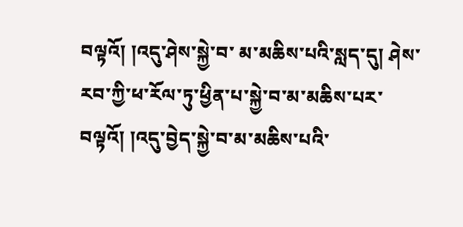བལྟའོ། །འདུ་ཤེས་སྐྱེ་བ་ མ་མཆིས་པའི་སླད་དུ། ཤེས་རབ་ཀྱི་ཕ་རོལ་ཏུ་ཕྱིན་པ་སྐྱེ་བ་མ་མཆིས་པར་བལྟའོ། །འདུ་བྱེད་སྐྱེ་བ་མ་མཆིས་པའི་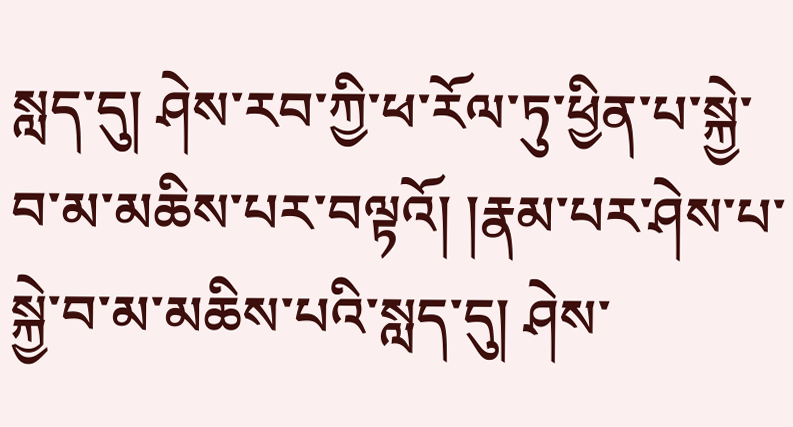སླད་དུ། ཤེས་རབ་ཀྱི་ཕ་རོལ་ཏུ་ཕྱིན་པ་སྐྱེ་བ་མ་མཆིས་པར་བལྟའོ། །རྣམ་པར་ཤེས་པ་སྐྱེ་བ་མ་མཆིས་པའི་སླད་དུ། ཤེས་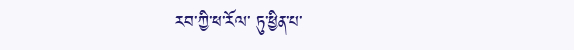རབ་ཀྱི་ཕ་རོལ་ ཏུ་ཕྱིན་པ་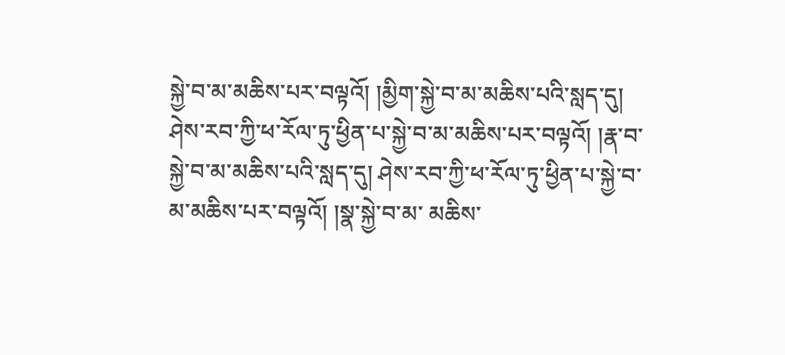སྐྱེ་བ་མ་མཆིས་པར་བལྟའོ། །མྱིག་སྐྱེ་བ་མ་མཆིས་པའི་སླད་དུ། ཤེས་རབ་ཀྱི་ཕ་རོལ་ཏུ་ཕྱིན་པ་སྐྱེ་བ་མ་མཆིས་པར་བལྟའོ། །རྣ་བ་སྐྱེ་བ་མ་མཆིས་པའི་སླད་དུ། ཤེས་རབ་ཀྱི་ཕ་རོལ་ཏུ་ཕྱིན་པ་སྐྱེ་བ་མ་མཆིས་པར་བལྟའོ། །སྣ་སྐྱེ་བ་མ་ མཆིས་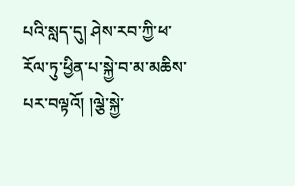པའི་སླད་དུ། ཤེས་རབ་ཀྱི་ཕ་རོལ་ཏུ་ཕྱིན་པ་སྐྱེ་བ་མ་མཆིས་པར་བལྟའོ། །ལྕེ་སྐྱེ་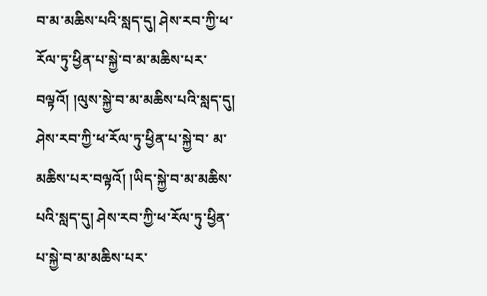བ་མ་མཆིས་པའི་སླད་དུ། ཤེས་རབ་ཀྱི་ཕ་རོལ་ཏུ་ཕྱིན་པ་སྐྱེ་བ་མ་མཆིས་པར་བལྟའོ། །ལུས་སྐྱེ་བ་མ་མཆིས་པའི་སླད་དུ། ཤེས་རབ་ཀྱི་ཕ་རོལ་ཏུ་ཕྱིན་པ་སྐྱེ་བ་ མ་མཆིས་པར་བལྟའོ། །ཡིད་སྐྱེ་བ་མ་མཆིས་པའི་སླད་དུ། ཤེས་རབ་ཀྱི་ཕ་རོལ་ཏུ་ཕྱིན་པ་སྐྱེ་བ་མ་མཆིས་པར་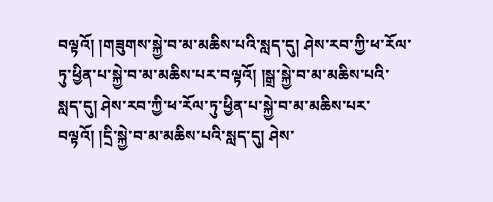བལྟའོ། །གཟུགས་སྐྱེ་བ་མ་མཆིས་པའི་སླད་དུ། ཤེས་རབ་ཀྱི་ཕ་རོལ་ཏུ་ཕྱིན་པ་སྐྱེ་བ་མ་མཆིས་པར་བལྟའོ། །སྒྲ་སྐྱེ་བ་མ་མཆིས་པའི་
སླད་དུ། ཤེས་རབ་ཀྱི་ཕ་རོལ་ཏུ་ཕྱིན་པ་སྐྱེ་བ་མ་མཆིས་པར་བལྟའོ། །དྲི་སྐྱེ་བ་མ་མཆིས་པའི་སླད་དུ། ཤེས་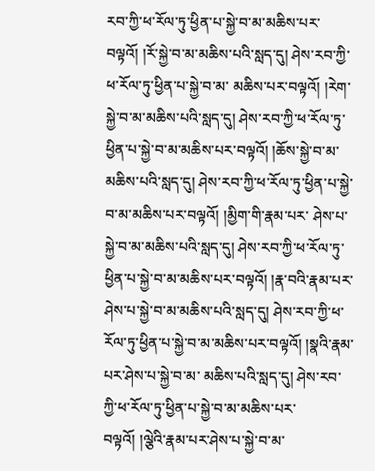རབ་ཀྱི་ཕ་རོལ་ཏུ་ཕྱིན་པ་སྐྱེ་བ་མ་མཆིས་པར་བལྟའོ། །རོ་སྐྱེ་བ་མ་མཆིས་པའི་སླད་དུ། ཤེས་རབ་ཀྱི་ཕ་རོལ་ཏུ་ཕྱིན་པ་སྐྱེ་བ་མ་ མཆིས་པར་བལྟའོ། །རེག་སྐྱེ་བ་མ་མཆིས་པའི་སླད་དུ། ཤེས་རབ་ཀྱི་ཕ་རོལ་ཏུ་ཕྱིན་པ་སྐྱེ་བ་མ་མཆིས་པར་བལྟའོ། །ཆོས་སྐྱེ་བ་མ་མཆིས་པའི་སླད་དུ། ཤེས་རབ་ཀྱི་ཕ་རོལ་ཏུ་ཕྱིན་པ་སྐྱེ་བ་མ་མཆིས་པར་བལྟའོ། །མྱིག་གི་རྣམ་པར་ ཤེས་པ་སྐྱེ་བ་མ་མཆིས་པའི་སླད་དུ། ཤེས་རབ་ཀྱི་ཕ་རོལ་ཏུ་ཕྱིན་པ་སྐྱེ་བ་མ་མཆིས་པར་བལྟའོ། །རྣ་བའི་རྣམ་པར་ཤེས་པ་སྐྱེ་བ་མ་མཆིས་པའི་སླད་དུ། ཤེས་རབ་ཀྱི་ཕ་རོལ་ཏུ་ཕྱིན་པ་སྐྱེ་བ་མ་མཆིས་པར་བལྟའོ། །སྣའི་རྣམ་པར་ཤེས་པ་སྐྱེ་བ་མ་ མཆིས་པའི་སླད་དུ། ཤེས་རབ་ཀྱི་ཕ་རོལ་ཏུ་ཕྱིན་པ་སྐྱེ་བ་མ་མཆིས་པར་བལྟའོ། །ལྕེའི་རྣམ་པར་ཤེས་པ་སྐྱེ་བ་མ་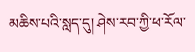མཆིས་པའི་སླད་དུ། ཤེས་རབ་ཀྱི་ཕ་རོལ་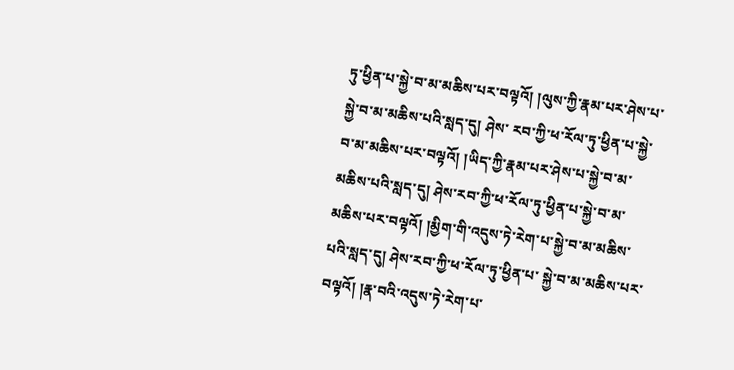ཏུ་ཕྱིན་པ་སྐྱེ་བ་མ་མཆིས་པར་བལྟའོ། །ལུས་ཀྱི་རྣམ་པར་ཤེས་པ་སྐྱེ་བ་མ་མཆིས་པའི་སླད་དུ། ཤེས་ རབ་ཀྱི་ཕ་རོལ་ཏུ་ཕྱིན་པ་སྐྱེ་བ་མ་མཆིས་པར་བལྟའོ། །ཡིད་ཀྱི་རྣམ་པར་ཤེས་པ་སྐྱེ་བ་མ་མཆིས་པའི་སླད་དུ། ཤེས་རབ་ཀྱི་ཕ་རོལ་ཏུ་ཕྱིན་པ་སྐྱེ་བ་མ་མཆིས་པར་བལྟའོ། །མྱིག་གི་འདུས་ཏེ་རེག་པ་སྐྱེ་བ་མ་མཆིས་པའི་སླད་དུ། ཤེས་རབ་ཀྱི་ཕ་རོལ་ཏུ་ཕྱིན་པ་ སྐྱེ་བ་མ་མཆིས་པར་བལྟའོ། །རྣ་བའི་འདུས་ཏེ་རེག་པ་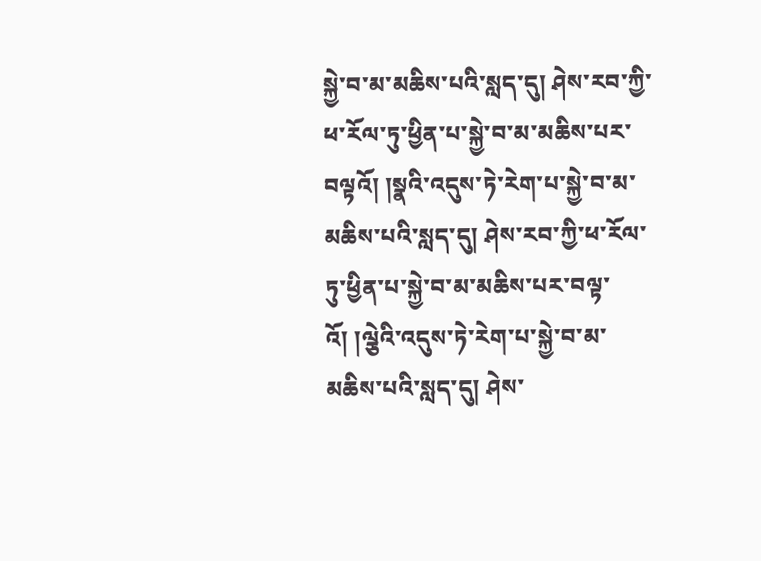སྐྱེ་བ་མ་མཆིས་པའི་སླད་དུ། ཤེས་རབ་ཀྱི་ཕ་རོལ་ཏུ་ཕྱིན་པ་སྐྱེ་བ་མ་མཆིས་པར་བལྟའོ། །སྣའི་འདུས་ཏེ་རེག་པ་སྐྱེ་བ་མ་མཆིས་པའི་སླད་དུ། ཤེས་རབ་ཀྱི་ཕ་རོལ་ཏུ་ཕྱིན་པ་སྐྱེ་བ་མ་མཆིས་པར་བལྟ་ འོ། །ལྕེའི་འདུས་ཏེ་རེག་པ་སྐྱེ་བ་མ་མཆིས་པའི་སླད་དུ། ཤེས་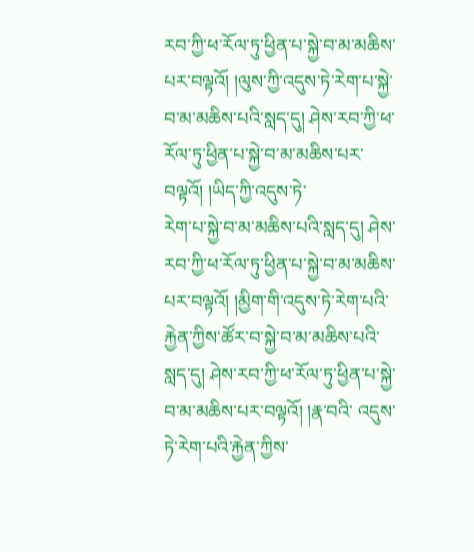རབ་ཀྱི་ཕ་རོལ་ཏུ་ཕྱིན་པ་སྐྱེ་བ་མ་མཆིས་པར་བལྟའོ། །ལུས་ཀྱི་འདུས་ཏེ་རེག་པ་སྐྱེ་བ་མ་མཆིས་པའི་སླད་དུ། ཤེས་རབ་ཀྱི་ཕ་རོལ་ཏུ་ཕྱིན་པ་སྐྱེ་བ་མ་མཆིས་པར་བལྟའོ། །ཡིད་ཀྱི་འདུས་ཏེ་
རེག་པ་སྐྱེ་བ་མ་མཆིས་པའི་སླད་དུ། ཤེས་རབ་ཀྱི་ཕ་རོལ་ཏུ་ཕྱིན་པ་སྐྱེ་བ་མ་མཆིས་པར་བལྟའོ། །མྱིག་གི་འདུས་ཏེ་རེག་པའི་རྐྱེན་ཀྱིས་ཚོར་བ་སྐྱེ་བ་མ་མཆིས་པའི་སླད་དུ། ཤེས་རབ་ཀྱི་ཕ་རོལ་ཏུ་ཕྱིན་པ་སྐྱེ་བ་མ་མཆིས་པར་བལྟའོ། །རྣ་བའི་ འདུས་ཏེ་རེག་པའི་རྐྱེན་ཀྱིས་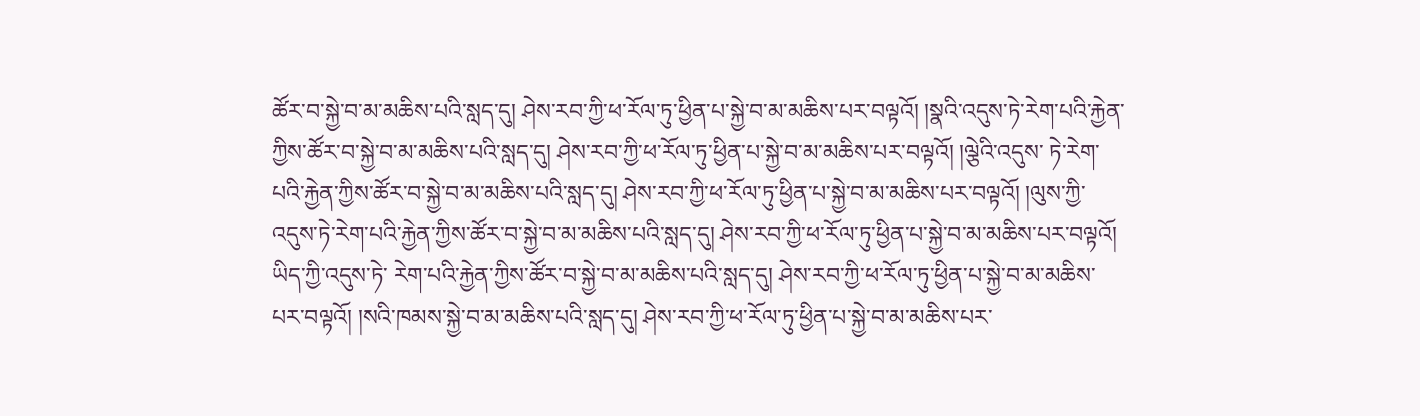ཚོར་བ་སྐྱེ་བ་མ་མཆིས་པའི་སླད་དུ། ཤེས་རབ་ཀྱི་ཕ་རོལ་ཏུ་ཕྱིན་པ་སྐྱེ་བ་མ་མཆིས་པར་བལྟའོ། །སྣའི་འདུས་ཏེ་རེག་པའི་རྐྱེན་ཀྱིས་ཚོར་བ་སྐྱེ་བ་མ་མཆིས་པའི་སླད་དུ། ཤེས་རབ་ཀྱི་ཕ་རོལ་ཏུ་ཕྱིན་པ་སྐྱེ་བ་མ་མཆིས་པར་བལྟའོ། །ལྕེའི་འདུས་ ཏེ་རེག་པའི་རྐྱེན་ཀྱིས་ཚོར་བ་སྐྱེ་བ་མ་མཆིས་པའི་སླད་དུ། ཤེས་རབ་ཀྱི་ཕ་རོལ་ཏུ་ཕྱིན་པ་སྐྱེ་བ་མ་མཆིས་པར་བལྟའོ། །ལུས་ཀྱི་འདུས་ཏེ་རེག་པའི་རྐྱེན་ཀྱིས་ཚོར་བ་སྐྱེ་བ་མ་མཆིས་པའི་སླད་དུ། ཤེས་རབ་ཀྱི་ཕ་རོལ་ཏུ་ཕྱིན་པ་སྐྱེ་བ་མ་མཆིས་པར་བལྟའོ། ཡིད་ཀྱི་འདུས་ཏེ་ རེག་པའི་རྐྱེན་ཀྱིས་ཚོར་བ་སྐྱེ་བ་མ་མཆིས་པའི་སླད་དུ། ཤེས་རབ་ཀྱི་ཕ་རོལ་ཏུ་ཕྱིན་པ་སྐྱེ་བ་མ་མཆིས་པར་བལྟའོ། །སའི་ཁམས་སྐྱེ་བ་མ་མཆིས་པའི་སླད་དུ། ཤེས་རབ་ཀྱི་ཕ་རོལ་ཏུ་ཕྱིན་པ་སྐྱེ་བ་མ་མཆིས་པར་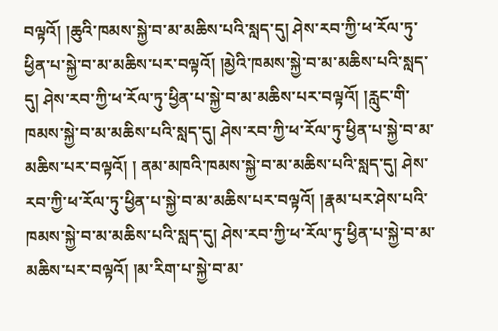བལྟའོ། །ཆུའི་ཁམས་སྐྱེ་བ་མ་མཆིས་པའི་སླད་དུ། ཤེས་རབ་ཀྱི་ཕ་རོལ་ཏུ་ཕྱིན་པ་སྐྱེ་བ་མ་མཆིས་པར་བལྟའོ། །མྱེའི་ཁམས་སྐྱེ་བ་མ་མཆིས་པའི་སླད་དུ། ཤེས་རབ་ཀྱི་ཕ་རོལ་ཏུ་ཕྱིན་པ་སྐྱེ་བ་མ་མཆིས་པར་བལྟའོ། །རླུང་གི་ཁམས་སྐྱེ་བ་མ་མཆིས་པའི་སླད་དུ། ཤེས་རབ་ཀྱི་ཕ་རོལ་ཏུ་ཕྱིན་པ་སྐྱེ་བ་མ་མཆིས་པར་བལྟའོ། ། ནམ་མཁའི་ཁམས་སྐྱེ་བ་མ་མཆིས་པའི་སླད་དུ། ཤེས་རབ་ཀྱི་ཕ་རོལ་ཏུ་ཕྱིན་པ་སྐྱེ་བ་མ་མཆིས་པར་བལྟའོ། །རྣམ་པར་ཤེས་པའི་ཁམས་སྐྱེ་བ་མ་མཆིས་པའི་སླད་དུ། ཤེས་རབ་ཀྱི་ཕ་རོལ་ཏུ་ཕྱིན་པ་སྐྱེ་བ་མ་མཆིས་པར་བལྟའོ། །མ་རིག་པ་སྐྱེ་བ་མ་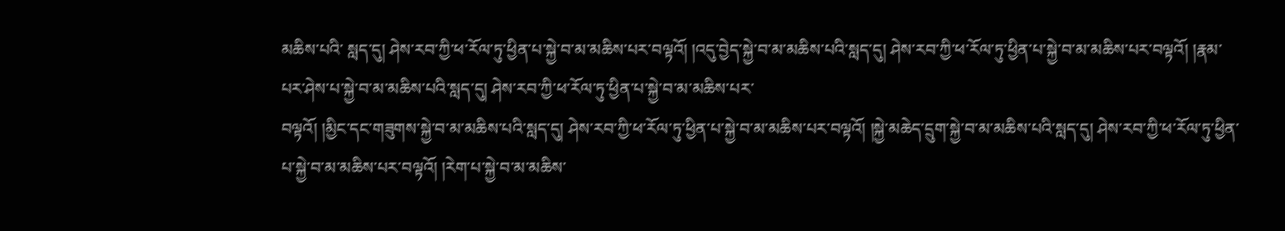མཆིས་པའི་ སླད་དུ། ཤེས་རབ་ཀྱི་ཕ་རོལ་ཏུ་ཕྱིན་པ་སྐྱེ་བ་མ་མཆིས་པར་བལྟའོ། །འདུ་བྱེད་སྐྱེ་བ་མ་མཆིས་པའི་སླད་དུ། ཤེས་རབ་ཀྱི་ཕ་རོལ་ཏུ་ཕྱིན་པ་སྐྱེ་བ་མ་མཆིས་པར་བལྟའོ། །རྣམ་པར་ཤེས་པ་སྐྱེ་བ་མ་མཆིས་པའི་སླད་དུ། ཤེས་རབ་ཀྱི་ཕ་རོལ་ཏུ་ཕྱིན་པ་སྐྱེ་བ་མ་མཆིས་པར་
བལྟའོ། །མྱིང་དང་གཟུགས་སྐྱེ་བ་མ་མཆིས་པའི་སླད་དུ། ཤེས་རབ་ཀྱི་ཕ་རོལ་ཏུ་ཕྱིན་པ་སྐྱེ་བ་མ་མཆིས་པར་བལྟའོ། །སྐྱེ་མཆེད་དྲུག་སྐྱེ་བ་མ་མཆིས་པའི་སླད་དུ། ཤེས་རབ་ཀྱི་ཕ་རོལ་ཏུ་ཕྱིན་པ་སྐྱེ་བ་མ་མཆིས་པར་བལྟའོ། །རེག་པ་སྐྱེ་བ་མ་མཆིས་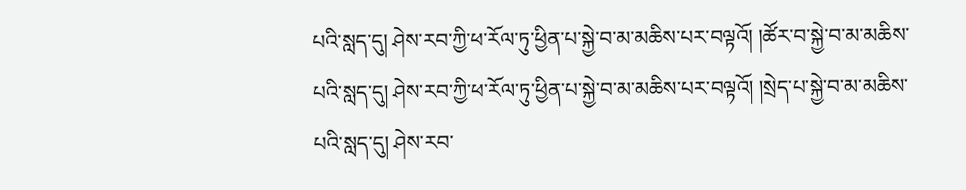པའི་སླད་དུ། ཤེས་རབ་ཀྱི་ཕ་རོལ་ཏུ་ཕྱིན་པ་སྐྱེ་བ་མ་མཆིས་པར་བལྟའོ། །ཚོར་བ་སྐྱེ་བ་མ་མཆིས་པའི་སླད་དུ། ཤེས་རབ་ཀྱི་ཕ་རོལ་ཏུ་ཕྱིན་པ་སྐྱེ་བ་མ་མཆིས་པར་བལྟའོ། །སྲེད་པ་སྐྱེ་བ་མ་མཆིས་པའི་སླད་དུ། ཤེས་རབ་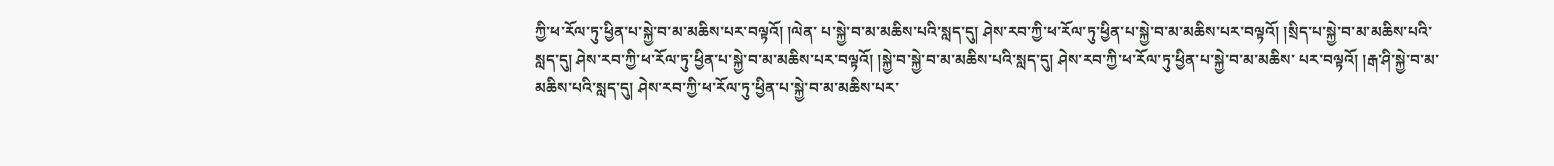ཀྱི་ཕ་རོལ་ཏུ་ཕྱིན་པ་སྐྱེ་བ་མ་མཆིས་པར་བལྟའོ། །ལེན་ པ་སྐྱེ་བ་མ་མཆིས་པའི་སླད་དུ། ཤེས་རབ་ཀྱི་ཕ་རོལ་ཏུ་ཕྱིན་པ་སྐྱེ་བ་མ་མཆིས་པར་བལྟའོ། །སྲིད་པ་སྐྱེ་བ་མ་མཆིས་པའི་སླད་དུ། ཤེས་རབ་ཀྱི་ཕ་རོལ་ཏུ་ཕྱིན་པ་སྐྱེ་བ་མ་མཆིས་པར་བལྟའོ། །སྐྱེ་བ་སྐྱེ་བ་མ་མཆིས་པའི་སླད་དུ། ཤེས་རབ་ཀྱི་ཕ་རོལ་ཏུ་ཕྱིན་པ་སྐྱེ་བ་མ་མཆིས་ པར་བལྟའོ། །རྒ་ཤི་སྐྱེ་བ་མ་མཆིས་པའི་སླད་དུ། ཤེས་རབ་ཀྱི་ཕ་རོལ་ཏུ་ཕྱིན་པ་སྐྱེ་བ་མ་མཆིས་པར་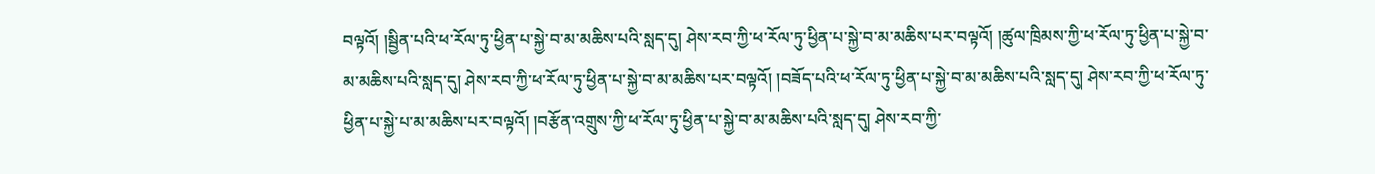བལྟའོ། །སྦྱིན་པའི་ཕ་རོལ་ཏུ་ཕྱིན་པ་སྐྱེ་བ་མ་མཆིས་པའི་སླད་དུ། ཤེས་རབ་ཀྱི་ཕ་རོལ་ཏུ་ཕྱིན་པ་སྐྱེ་བ་མ་མཆིས་པར་བལྟའོ། །ཚུལ་ཁྲིམས་ཀྱི་ཕ་རོལ་ཏུ་ཕྱིན་པ་སྐྱེ་བ་ མ་མཆིས་པའི་སླད་དུ། ཤེས་རབ་ཀྱི་ཕ་རོལ་ཏུ་ཕྱིན་པ་སྐྱེ་བ་མ་མཆིས་པར་བལྟའོ། །བཟོད་པའི་ཕ་རོལ་ཏུ་ཕྱིན་པ་སྐྱེ་བ་མ་མཆིས་པའི་སླད་དུ། ཤེས་རབ་ཀྱི་ཕ་རོལ་ཏུ་ཕྱིན་པ་སྐྱེ་པ་མ་མཆིས་པར་བལྟའོ། །བརྩོན་འགྲུས་ཀྱི་ཕ་རོལ་ཏུ་ཕྱིན་པ་སྐྱེ་བ་མ་མཆིས་པའི་སླད་དུ། ཤེས་རབ་ཀྱི་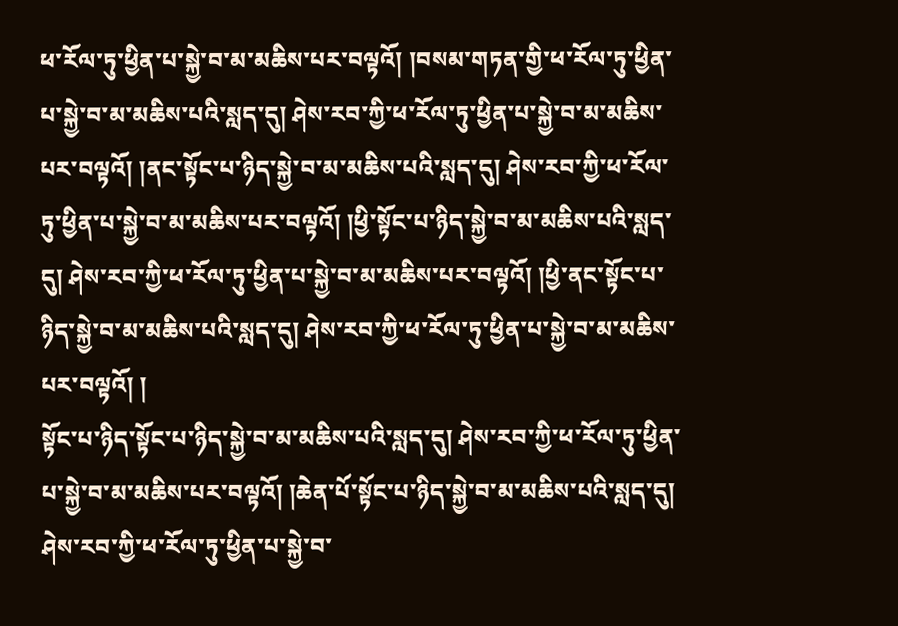ཕ་རོལ་ཏུ་ཕྱིན་པ་སྐྱེ་བ་མ་མཆིས་པར་བལྟའོ། །བསམ་གཏན་གྱི་ཕ་རོལ་ཏུ་ཕྱིན་པ་སྐྱེ་བ་མ་མཆིས་པའི་སླད་དུ། ཤེས་རབ་ཀྱི་ཕ་རོལ་ཏུ་ཕྱིན་པ་སྐྱེ་བ་མ་མཆིས་པར་བལྟའོ། །ནང་སྟོང་པ་ཉིད་སྐྱེ་བ་མ་མཆིས་པའི་སླད་དུ། ཤེས་རབ་ཀྱི་ཕ་རོལ་ ཏུ་ཕྱིན་པ་སྐྱེ་བ་མ་མཆིས་པར་བལྟའོ། །ཕྱི་སྟོང་པ་ཉིད་སྐྱེ་བ་མ་མཆིས་པའི་སླད་དུ། ཤེས་རབ་ཀྱི་ཕ་རོལ་ཏུ་ཕྱིན་པ་སྐྱེ་བ་མ་མཆིས་པར་བལྟའོ། །ཕྱི་ནང་སྟོང་པ་ཉིད་སྐྱེ་བ་མ་མཆིས་པའི་སླད་དུ། ཤེས་རབ་ཀྱི་ཕ་རོལ་ཏུ་ཕྱིན་པ་སྐྱེ་བ་མ་མཆིས་པར་བལྟའོ། །
སྟོང་པ་ཉིད་སྟོང་པ་ཉིད་སྐྱེ་བ་མ་མཆིས་པའི་སླད་དུ། ཤེས་རབ་ཀྱི་ཕ་རོལ་ཏུ་ཕྱིན་པ་སྐྱེ་བ་མ་མཆིས་པར་བལྟའོ། །ཆེན་པོ་སྟོང་པ་ཉིད་སྐྱེ་བ་མ་མཆིས་པའི་སླད་དུ། ཤེས་རབ་ཀྱི་ཕ་རོལ་ཏུ་ཕྱིན་པ་སྐྱེ་བ་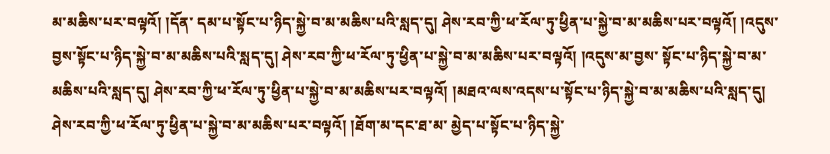མ་མཆིས་པར་བལྟའོ། །དོན་ དམ་པ་སྟོང་པ་ཉིད་སྐྱེ་བ་མ་མཆིས་པའི་སླད་དུ། ཤེས་རབ་ཀྱི་ཕ་རོལ་ཏུ་ཕྱིན་པ་སྐྱེ་བ་མ་མཆིས་པར་བལྟའོ། །འདུས་བྱས་སྟོང་པ་ཉིད་སྐྱེ་བ་མ་མཆིས་པའི་སླད་དུ། ཤེས་རབ་ཀྱི་ཕ་རོལ་ཏུ་ཕྱིན་པ་སྐྱེ་བ་མ་མཆིས་པར་བལྟའོ། །འདུས་མ་བྱས་ སྟོང་པ་ཉིད་སྐྱེ་བ་མ་མཆིས་པའི་སླད་དུ། ཤེས་རབ་ཀྱི་ཕ་རོལ་ཏུ་ཕྱིན་པ་སྐྱེ་བ་མ་མཆིས་པར་བལྟའོ། །མཐའ་ལས་འདས་པ་སྟོང་པ་ཉིད་སྐྱེ་བ་མ་མཆིས་པའི་སླད་དུ། ཤེས་རབ་ཀྱི་ཕ་རོལ་ཏུ་ཕྱིན་པ་སྐྱེ་བ་མ་མཆིས་པར་བལྟའོ། །ཐོག་མ་དང་ཐ་མ་ མྱེད་པ་སྟོང་པ་ཉིད་སྐྱེ་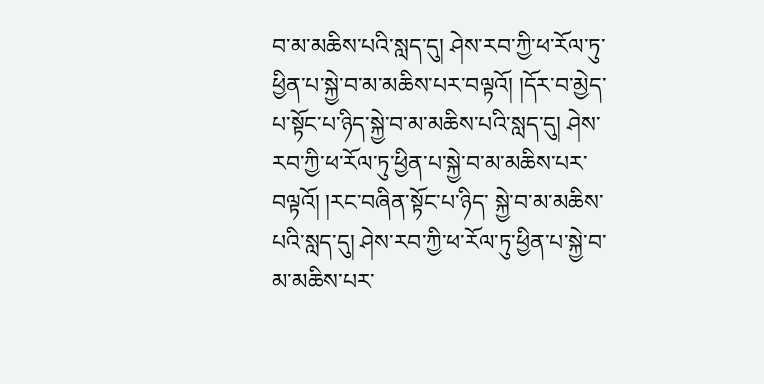བ་མ་མཆིས་པའི་སླད་དུ། ཤེས་རབ་ཀྱི་ཕ་རོལ་ཏུ་ཕྱིན་པ་སྐྱེ་བ་མ་མཆིས་པར་བལྟའོ། །དོར་བ་མྱེད་པ་སྟོང་པ་ཉིད་སྐྱེ་བ་མ་མཆིས་པའི་སླད་དུ། ཤེས་རབ་ཀྱི་ཕ་རོལ་ཏུ་ཕྱིན་པ་སྐྱེ་བ་མ་མཆིས་པར་བལྟའོ། །རང་བཞིན་སྟོང་པ་ཉིད་ སྐྱེ་བ་མ་མཆིས་པའི་སླད་དུ། ཤེས་རབ་ཀྱི་ཕ་རོལ་ཏུ་ཕྱིན་པ་སྐྱེ་བ་མ་མཆིས་པར་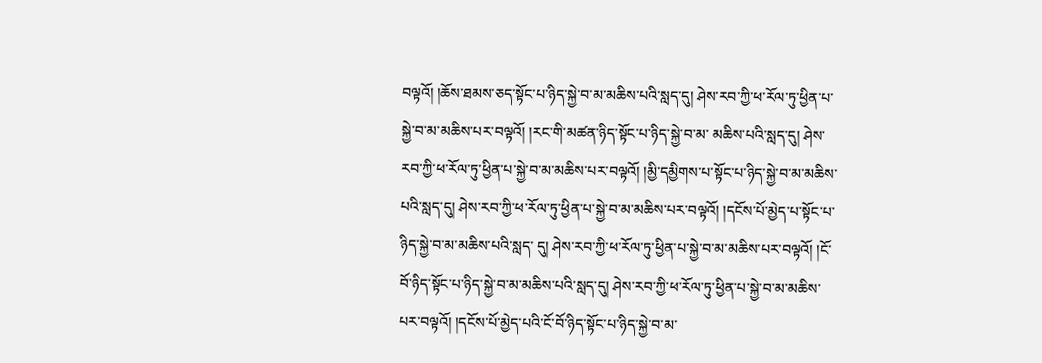བལྟའོ། །ཆོས་ཐམས་ཅད་སྟོང་པ་ཉིད་སྐྱེ་བ་མ་མཆིས་པའི་སླད་དུ། ཤེས་རབ་ཀྱི་ཕ་རོལ་ཏུ་ཕྱིན་པ་སྐྱེ་བ་མ་མཆིས་པར་བལྟའོ། །རང་གི་མཚན་ཉིད་སྟོང་པ་ཉིད་སྐྱེ་བ་མ་ མཆིས་པའི་སླད་དུ། ཤེས་རབ་ཀྱི་ཕ་རོལ་ཏུ་ཕྱིན་པ་སྐྱེ་བ་མ་མཆིས་པར་བལྟའོ། །མྱི་དམྱིགས་པ་སྟོང་པ་ཉིད་སྐྱེ་བ་མ་མཆིས་པའི་སླད་དུ། ཤེས་རབ་ཀྱི་ཕ་རོལ་ཏུ་ཕྱིན་པ་སྐྱེ་བ་མ་མཆིས་པར་བལྟའོ། །དངོས་པོ་མྱེད་པ་སྟོང་པ་ཉིད་སྐྱེ་བ་མ་མཆིས་པའི་སླད་ དུ། ཤེས་རབ་ཀྱི་ཕ་རོལ་ཏུ་ཕྱིན་པ་སྐྱེ་བ་མ་མཆིས་པར་བལྟའོ། །ངོ་བོ་ཉིད་སྟོང་པ་ཉིད་སྐྱེ་བ་མ་མཆིས་པའི་སླད་དུ། ཤེས་རབ་ཀྱི་ཕ་རོལ་ཏུ་ཕྱིན་པ་སྐྱེ་བ་མ་མཆིས་པར་བལྟའོ། །དངོས་པོ་མྱེད་པའི་ངོ་བོ་ཉིད་སྟོང་པ་ཉིད་སྐྱེ་བ་མ་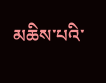མཆིས་པའི་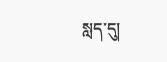སླད་དུ།